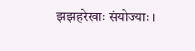झझहरेखाः संयोज्याः ।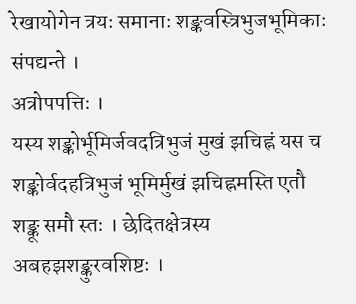रेखायोगेन त्रयः समानाः शङ्कवस्त्रिभुजभूमिकाः संपद्यन्ते ।
अत्रोपपत्तिः ।
यस्य शङ्कोर्भूमिर्जवदत्रिभुजं मुखं झचिह्नं यस च शङ्कोर्वदहत्रिभुजं भूमिर्मुखं झचिह्नमस्ति एतौ शङ्कू समौ स्तः । छेदितक्षेत्रस्य अबहझशङ्कुरवशिष्टः ।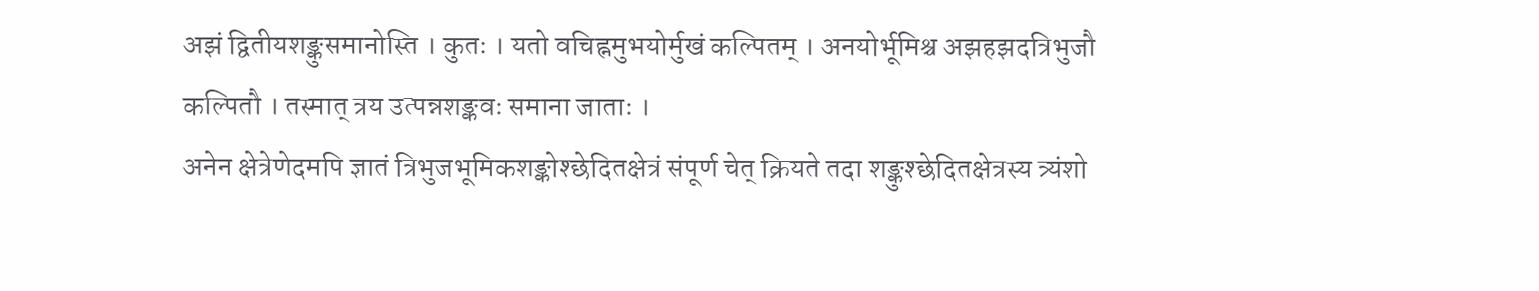अझं द्वितीयशङ्कुसमानोस्ति । कुतः । यतो वचिह्नमुभयोर्मुखं कल्पितम् । अनयोर्भूमिश्च अझहझदत्रिभुजौ कल्पितौ । तस्मात् त्रय उत्पन्नशङ्कवः समाना जाताः ।
अनेन क्षेत्रेणेदमपि ज्ञातं त्रिभुजभूमिकशङ्कोश्छेदितक्षेत्रं संपूर्ण चेत् क्रियते तदा शङ्कुश्छेदितक्षेत्रस्य त्र्यंशो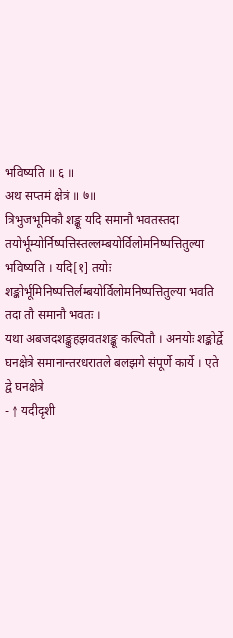भविष्यति ॥ ६ ॥
अथ सप्तमं क्षेत्रं ॥ ७॥
त्रिभुजभूमिकौ शङ्कू यदि समानौ भवतस्तदा तयोर्भूम्योर्निष्पत्तिस्तल्लम्बयोर्विलोमनिष्पत्तितुल्या भविष्यति । यदि[१] तयोः शङ्कोर्भूमिनिष्पत्तिर्लम्बयोर्विलोमनिष्पत्तितुल्या भवति तदा तौ समानौ भवतः ।
यथा अबजदशङ्कुहझवतशङ्कू कल्पितौ । अनयोः शङ्कोर्द्वे घनक्षेत्रे समानान्तरधरातले बलझगे संपूर्णे कार्ये । एते द्वे घनक्षेत्रे
- ↑ यदीदृशी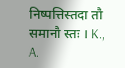निष्पत्तिस्तदा तौ समानौ स्तः । K., A.